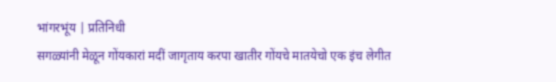भांगरभूंय | प्रतिनिधी
सगळ्यांनी मेळून गोंयकारां मदीं जागृताय करपा खातीर गोंयचे मातयेचो एक इंच लेगीत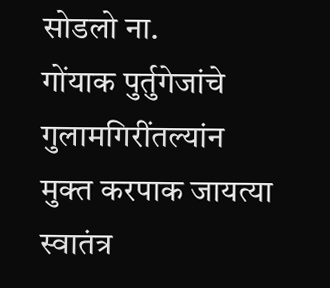सोडलो ना.
गोंयाक पुर्तुगेजांचे गुलामगिरींतल्यांन मुक्त करपाक जायत्या स्वातंत्र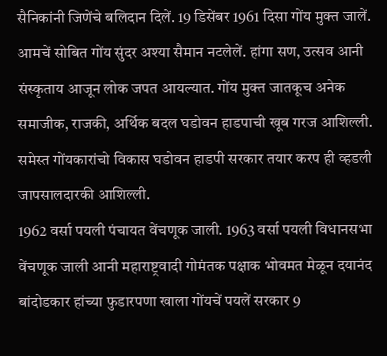सैनिकांनी जिणेंचे बलिदान दिलें. 19 डिसेंबर 1961 दिसा गोंय मुक्त जालें. आमचें सोबित गोंय सुंदर अश्या सैमान नटलेलें. हांगा सण, उत्सव आनी संस्कृताय आजून लोक जपत आयल्यात. गोंय मुक्त जातकूच अनेक समाजीक, राजकी, अर्थिक बदल घडोवन हाडपाची खूब गरज आशिल्ली. समेस्त गोंयकारांचो विकास घडोवन हाडपी सरकार तयार करप ही व्हडली जापसालदारकी आशिल्ली.
1962 वर्सा पयली पंचायत वेंचणूक जाली. 1963 वर्सा पयली विधानसभा वेंचणूक जाली आनी महाराष्ट्रवादी गोमंतक पक्षाक भोवमत मेळून दयानंद बांदोडकार हांच्या फुडारपणा खाला गोंयचें पयलें सरकार 9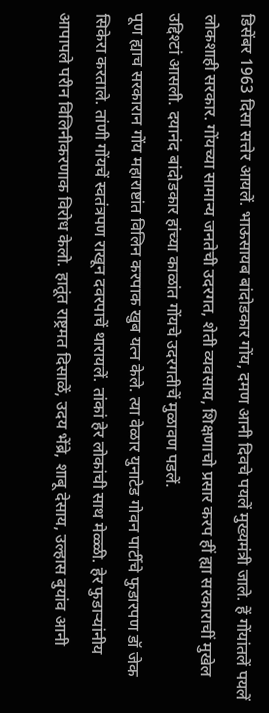डिसेंबर 1963 दिसा सत्तेर आयलें. भाऊसायब बांदोडकार गोंय, दमण आनी दिवचे पयलें मुख्यमंत्री जाले. हें गोंयांतलें पयलें लोकशाही सरकार. गोंयच्या सामान्य जनतेची उदरगत, शेती व्यवसाय, शिक्षणाचो प्रसार करप हीं ह्या सरकाराचीं मुखेल उद्दिश्टां आसली. दयानंद बांदोडकार हांच्या काळांत गोंयचे उदरगतीचें मुळावण पडलें.
पूण ह्याच सरकारान गोंय महाराष्टांत विलिन करपाक खुब यत्न केले. त्या वेळार युनाटेड गोवन पार्टीचे फुडारपण डॉ जेक सिकेरा करताले. तांणी गोंयचें स्वतंत्रपण राखून दवरपाचें थारायलें. तांकां हेर लोकांची साथ मेळ्ळी. हेर फुडाऱ्यांनीय आपापले परीन विलिनीकरणाक विरोध केलो. हातूंत राष्ट्रमत दिसाळें, उदय भेंब्रे, शाबू देसाय, उल्हास बुयांव आनी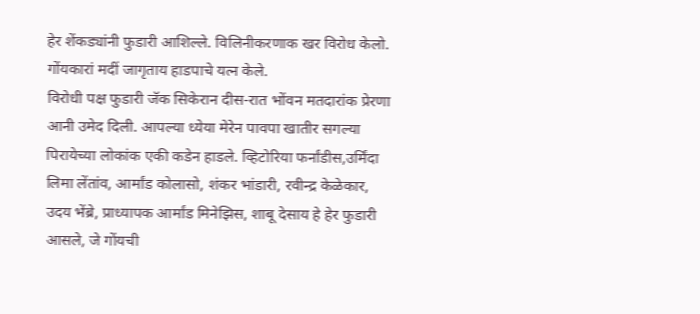हेर शेंकड्यांनी फुडारी आशिल्ले. विलिनीकरणाक खर विरोध केलो. गोंयकारां मदीं जागृताय हाडपाचे यत्न केले.
विरोधी पक्ष फुडारी जॅक सिकेरान दीस-रात भोंवन मतदारांक प्रेरणा आनी उमेद दिली. आपल्या ध्येया मेरेन पावपा खातीर सगल्या पिरायेच्या लोकांक एकी कडेन हाडले. व्हिटोरिया फर्नांडीस,उर्मिंदा लिमा लेंतांव, आर्मांड कोलासो, शंकर भांडारी, रवीन्द्र केळेकार, उदय भेंब्रे, प्राध्यापक आर्मांड मिनेझिस, शाबू देसाय हे हेर फुडारी आसले, जे गोंयची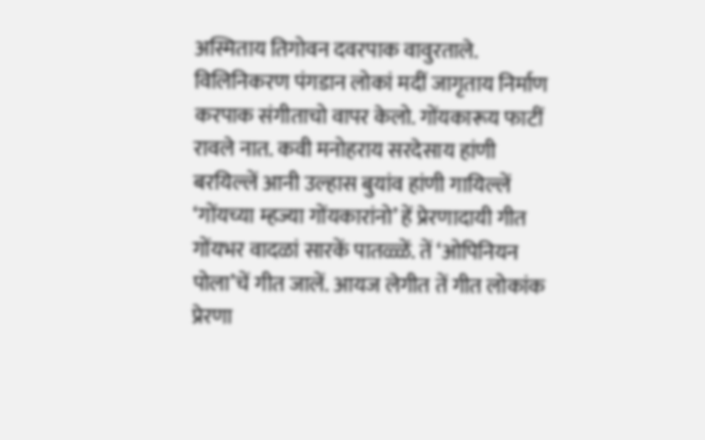अस्मिताय तिगोवन दवरपाक वावुरताले.
विलिनिकरण पंगडान लोकां मदीं जागृताय निर्माण करपाक संगीताचो वापर केलो. गोंयकारूय फाटीं रावले नात. कवी मनोहराय सरदेसाय हांणी बरयिल्लें आनी उल्हास बुयांव हांणी गायिल्लें ‘गोंयच्या म्हज्या गोंयकारांनो’ हें प्रेरणादायी गीत गोंयभर वादळां सारकें पातळ्ळें. तें ‘ओपिनियन पोला’चें गीत जालें. आयज लेगीत तें गीत लोकांक प्रेरणा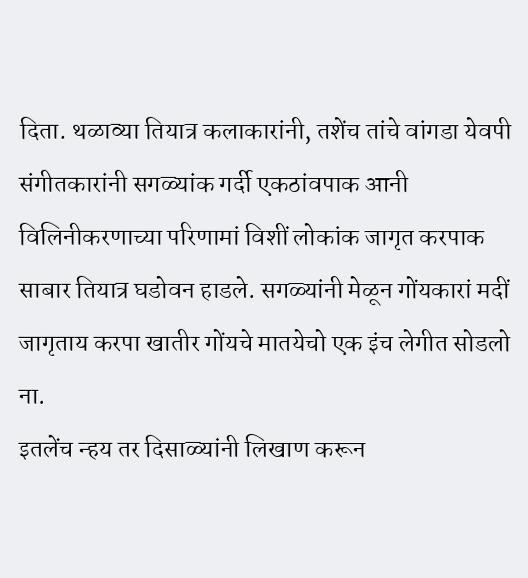दिता. थळाव्या तियात्र कलाकारांनी, तशेंच तांचे वांगडा येवपी संगीतकारांनी सगळ्यांक गर्दी एकठांवपाक आनी विलिनीकरणाच्या परिणामां विशीं लोकांक जागृत करपाक साबार तियात्र घडोवन हाडले. सगळ्यांनी मेळून गोंयकारां मदीं जागृताय करपा खातीर गोंयचे मातयेचो एक इंच लेगीत सोडलो ना.
इतलेंच न्हय तर दिसाळ्यांनी लिखाण करून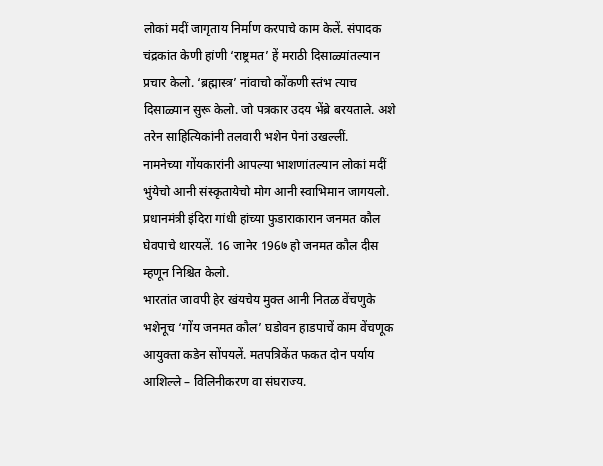लोकां मदीं जागृताय निर्माण करपाचे काम केलें. संपादक चंद्रकांत केणी हांणी ‘राष्ट्रमत’ हें मराठी दिसाळ्यांतल्यान प्रचार केलो. ‘ब्रह्मास्त्र’ नांवाचो कोंकणी स्तंभ त्याच दिसाळ्यान सुरू केलो. जो पत्रकार उदय भेंब्रे बरयताले. अशे तरेन साहित्यिकांनी तलवारी भशेन पेनां उखल्लीं.
नामनेच्या गोंयकारांनी आपल्या भाशणांतल्यान लोकां मदीं भुंयेचो आनी संस्कृतायेचो मोग आनी स्वाभिमान जागयलो.
प्रधानमंत्री इंदिरा गांधी हांच्या फुडाराकारान जनमत कौल घेवपाचे थारयलें. 16 जानेर 196७ हो जनमत कौल दीस म्हणून निश्चित केलो.
भारतांत जावपी हेर खंयचेय मुक्त आनी नितळ वेंचणुके भशेनूच ‘गोंय जनमत कौल’ घडोवन हाडपाचें काम वेंचणूक आयुक्ता कडेन सोंपयलें. मतपत्रिकेंत फकत दोन पर्याय आशिल्ले – विलिनीकरण वा संघराज्य.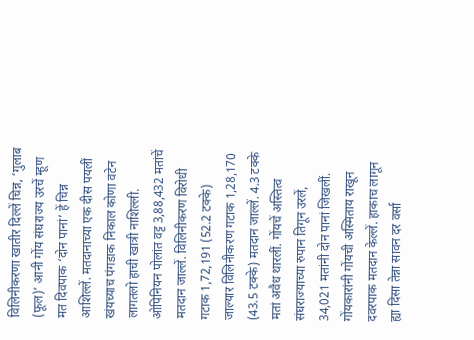विलिनीकरणा खातीर दिल्लें चिन्न, ‘गुलाब (फूल)’ आनी गोंय संघराज्य उरचें म्हूण मत दिवपाक ‘दोन पानां’ हें चिन्न आशिल्लें. मतदानाच्या एक दीस पयलीं खंयच्याच पंगडाक निकाल कोणा वटेन लागतलो हाची खात्री नाशिल्ली.
ओपिनियन पोलांत वट्ट 3,88,432 मतांचें मतदान जाल्लें. विलिनीकरण विरोधी गटाक 1,72,191 (52.2 टक्के) जाल्यार विलिनीकरण गटाक 1,28,170 (43.5 टक्के) मतदान जाल्लें. 4.3 टक्के मतां अवैध थारलीं. गोंयचें अस्तित्व संघराज्याच्या रुपान तिगून उरलें, 34,021 मतांनी दोन पानां जिखलीं. गोंयकारांनी गोंयची अस्मिताय राखून दवरपाक मतदान केल्लें. हाकाच लागून ह्या दिसा तेन्ना सावन दर वर्सा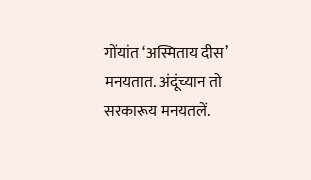गोंयांत ‘अस्मिताय दीस’ मनयतात. अंदूंच्यान तो सरकारूय मनयतलें.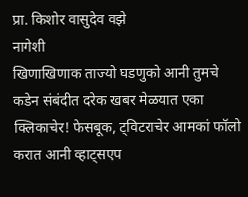प्रा. किशोर वासुदेव वझे
नागेशी
खिणाखिणाक ताज्यो घडणुको आनी तुमचे कडेन संबंदीत दरेक खबर मेळयात एका क्लिकाचेर! फेसबूक, ट्विटराचेर आमकां फॉलो करात आनी व्हाट्सएप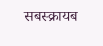सबस्क्रायब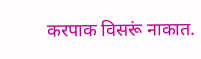करपाक विसरूं नाकात.